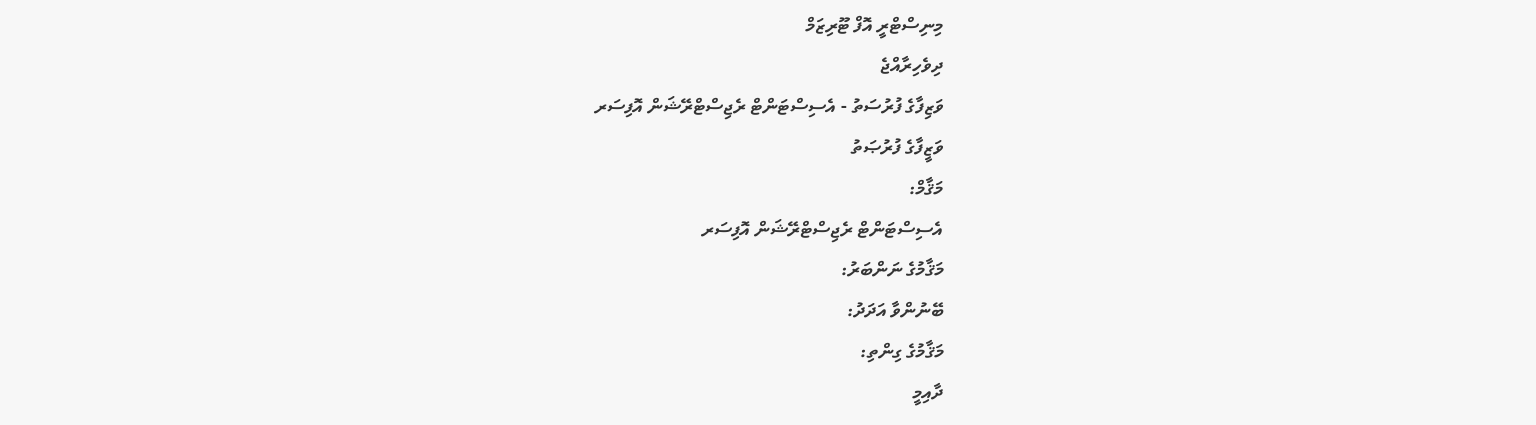މިނިސްޓްރީ އޮފް ޓޫރިޒަމް
ދިވެހިރާއްޖެ
ވަޒިފާގެ ފުރުސަތު - އެސިސްޓަންޓް ރެޖިސްޓްރޭޝަން އޮފިސަރ
ވަޒީފާގެ ފުރުޞަތު
މަޤާމް:
އެސިސްޓަންޓް ރެޖިސްޓްރޭޝަން އޮފިސަރ
މަޤާމުގެ ނަންބަރު:
ބޭނުންވާ އަދަދު:
މަޤާމުގެ ގިންތި:
ދާއިމީ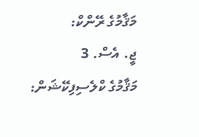މަޤާމުގެ ރޭންކް:
ޖީ. އެސް. 3
މަޤާމުގެ ކްލެސިފިކޭޝަން: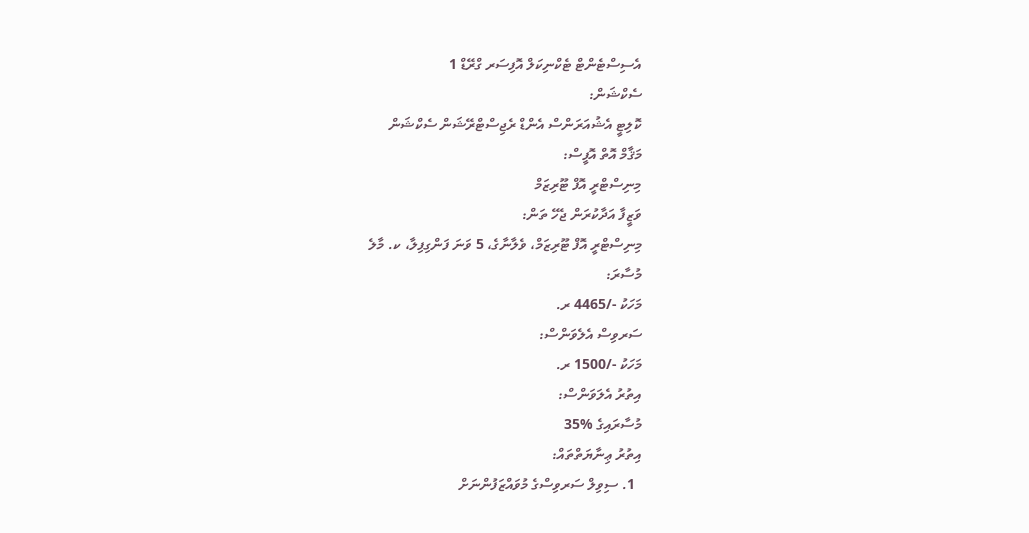އެސިސްޓެންޓް ޓެކްނިކަލް އޮފިސަރ ގްރޭޑް 1
ސެކްޝަން:
ކޮލިޓީ އެޝުއަރަންސް އެންޑް ރެޖިސްޓްރޭޝަން ސެކްޝަން
މަޤާމް އޮތް އޮފީސް:
މިނިސްޓްރީ އޮފް ޓޫރިޒަމް
ވަޒީފާ އަދާކުރަން ޖެހޭ ތަން:
މިނިސްޓްރީ އޮފް ޓޫރިޒަމް، ވެލާނާގެ، 5 ވަނަ ފަންގިފިލާ، ކ. މާލެ
މުސާރަ:
މަހަކު -/4465 ރ.
ސަރވިސް އެލެވަންސް:
މަހަކު -/1500 ރ.
އިތުރު އެލަވަންސް:
މުސާރައިގެ %35
އިތުރު ޢިނާޔަތްތައް:
  1. ސިވިލް ސަރވިސްގެ މުވައްޒަފުންނަށް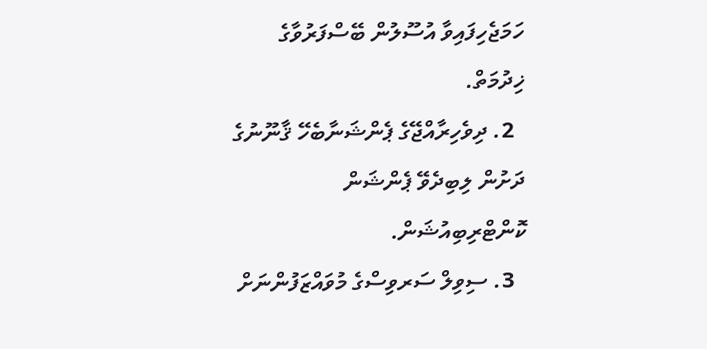ހަމަޖެހިފައިވާ އުސޫލުން ބޭސްފަރުވާގެ ޚިދުމަތް.
  2. ދިވެހިރާއްޖޭގެ ޕެންޝަނާބެހޭ ޤާނޫނުގެ ދަށުން ލިބިދެވޭ ޕެންޝަން ކޮންޓްރިބިއުޝަން.
  3. ސިވިލް ސަރވިސްގެ މުވައްޒަފުންނަށް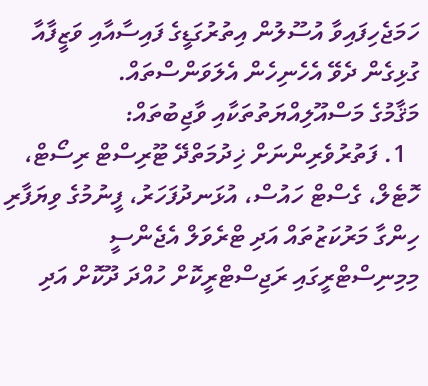ހަމަޖެހިފައިވާ އުސޫލުން އިތުރުގަޑީގެ ފައިސާއާއި ވަޒީފާއާ ގުޅިގެން ދެވޭ އެހެނިހެން އެލަވަންސްތައް.
މަޤާމުގެ މަސްއޫލިއްޔަތުތަކާއި ވާޖިބުތައް:
  1. ފަތުރުވެރިންނަށް ޚިދުމަތްދޭ ޓޫރިސްޓް ރިސޯޓް، ހޮޓެލް، ގެސްޓް ހައުސް، އުޅަނދުފަހަރު، ފީނުމުގެ ވިޔަފާރި ހިންގާ މަރުކަޒުތައް އަދި ޓްރެވަލް އެޖެންސީ މިމިނިސްޓްރީގައި ރަޖިސްޓްރީކޮށް ހުއްދަ ދޫކޮށް އަދި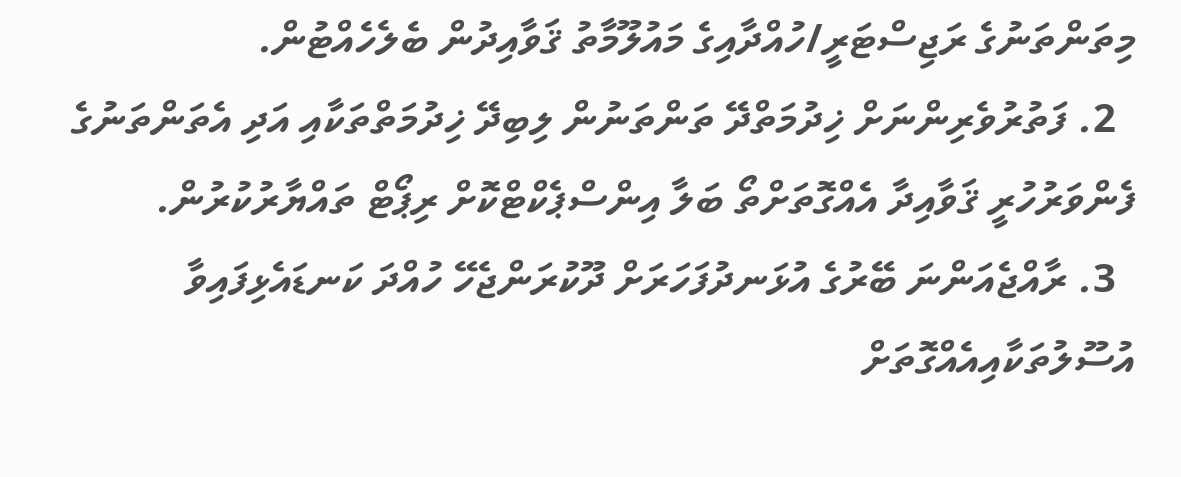މިތަންތަނުގެ ރަޖިސްޓަރީ/ހުއްދާއިގެ މައުލޫމާތު ޤަވާއިދުން ބެލެހެއްޓުން.
  2. ފަތުރުވެރިންނަށް ޚިދުމަތްދޭ ތަންތަނުން ލިބިދޭ ޚިދުމަތްތަކާއި އަދި އެތަންތަނުގެ ފެންވަރުހުރީ ޤަވާއިދާ އެއްގޮތަށްތޯ ބަލާ އިންސްޕެކްޓްކޮށް ރިޕޯޓް ތައްޔާރުކުރުން.
  3. ރާއްޖެއަންނަ ބޭރުގެ އުޅަނދުފަހަރަށް ދޫކުރަންޖެހޭ ހުއްދަ ކަނޑައެޅިފައިވާ އުސޫލުތަކާއިއެއްގޮތަށް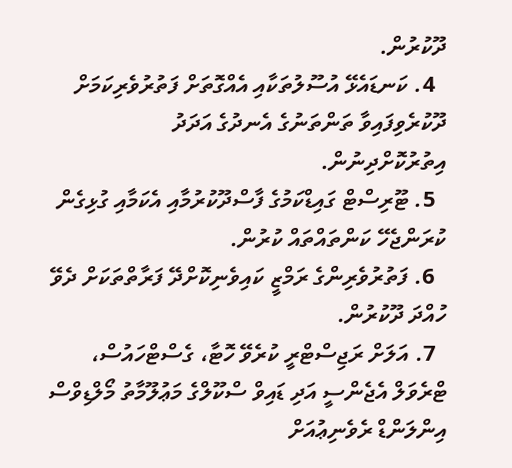ދޫކުރުން.
  4. ކަނޑައެޅޭ އުސޫލުތަކާއި އެއްގޮތަށް ފަތުރުވެރިކަމަށް ދޫކުރެވިފައިވާ ތަންތަނުގެ އެނދުގެ އަދަދު އިތުރުކޮށްދިނުން.
  5. ޓޫރިސްޓް ގައިޑްކަމުގެ ފާސްދޫކުރުމާއި އެކަމާއި ގުޅިގެން ކުރަންޖެހޭ ކަންތައްތައް ކުރުން.
  6. ފަތުރުވެރިންގެ ރަމްޒީ ކައިވެނިކޮށްދޭ ފަރާތްތަކަށް ދެވޭ ހުއްދަ ދޫކުރުން.
  7. އަލަށް ރަޖިސްޓްރީ ކުރެވޭ ހޮޓާ، ގެސްޓްހައުސް، ޓްރެވަލް އެޖެންސީ އަދި ޑައިވް ސްކޫލްގެ މަޢުލޫމާތު މޯލްޑިވްސް އިންލަންޑް ރެވެނިޢުއަށް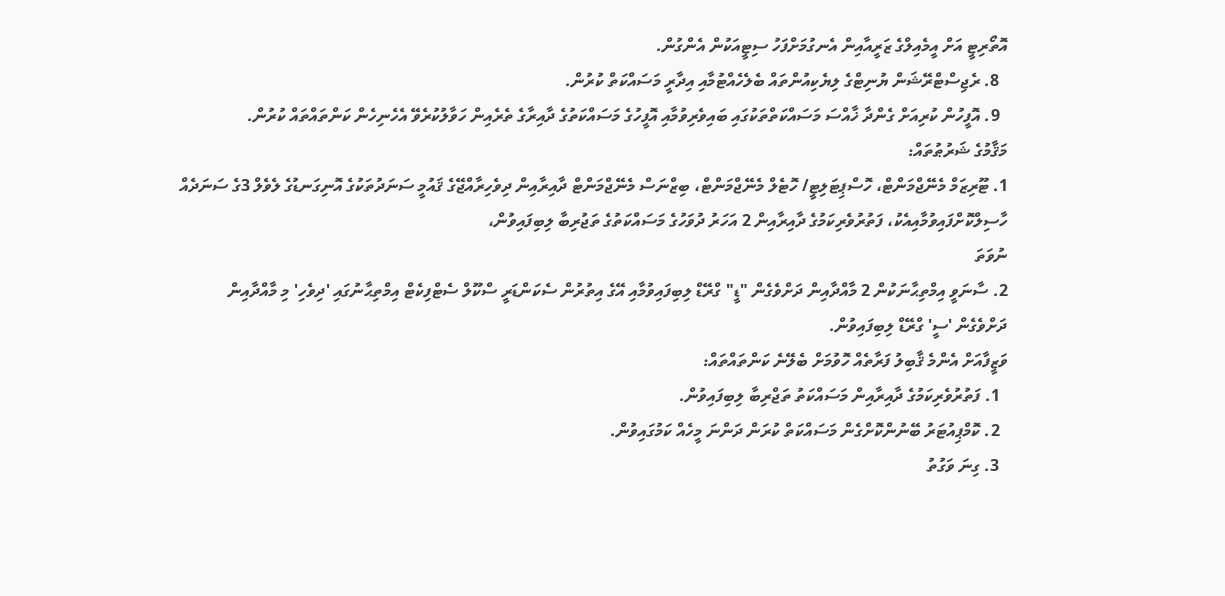އޮތޯރިޓީ އަށް އީމެއިލްގެ ޒަރީއާއިން އެނގުމަށްފަހު ސިޓީއަކުން އެންގުން.
  8. ރެޖިސްޓްރޭޝަން ޔުނިޓްގެ ލިޔެކިއުންތައް ބެލެހެއްޓުމާއި އިދާރީ މަސައްކަތް ކުރުން.
  9. އޮފީހުން ކުރިއަށް ގެންދާ ޚާއްސަ މަސައްކަތްތަކުގައި ބައިވެރިވުމާއި އޮފީހުގެ މަސައްކަތުގެ ދާއިރާގެ ތެރެއިން ހަވާލުކުރެވޭ އެހެނިހެން ކަންތައްތައް ކުރުން.
މަޤާމުގެ ޝަރުޠުތައް:
1. ޓޫރިޒަމް މެނޭޖްމަންޓް، ހޮސްޕިޓަލިޓީ/ ހޮޓެލް މެނޭޖްމަންޓް، ބިޒްނަސް މެނޭޖްމަންޓް ދާއިރާއިން ދިވެހިރާއްޖޭގެ ޤައުމީ ސަނަދުތަކުގެ އޮނިގަނޑުގެ ލެވެލް 3ގެ ސަނަދެއް ހާސިލްކޮށްފައިވުމާއިއެކު، ފަތުރުވެރިކަމުގެ ދާއިރާއިން 2 އަހަރު ދުވަހުގެ މަސައްކަތުގެ ތަޖުރިބާ ލިބިފައިވުން،
ނުވަތަ
2. ސާނަވީ އިމްތިޙާނަކުން 2 މާއްދާއިން ދަށްވެގެން "ޑީ" ގްރޭޑް ލިބިފައިވުމާއި އޭގެ އިތުރުން ސެކަންޑަރީ ސްކޫލް ސެޓްފިކެޓް އިމްތިޙާނުގައި 'ދިވެހި' މި މާއްދާއިން ދަށްވެގެން 'ސީ' ގްރޭޑް ލިބިފައިވުން.
ވަޒީފާއަށް އެންމެ ޤާބިލު ފަރާތެއް ހޮވުމަށް ބެލޭނެ ކަންތައްތައް:
  1. ފަތުރުވެރިކަމުގެ ދާއިރާއިން މަސައްކަތު ތަޖްރިބާ ލިބިފައިވުން.
  2. ކޮމްޕިއުޓަރު ބޭނުންކޮށްގެން މަސައްކަތް ކުރަން ދަންނަ މީހެއް ކަމުގައިވުން.
  3. ގިނަ ވަގުތު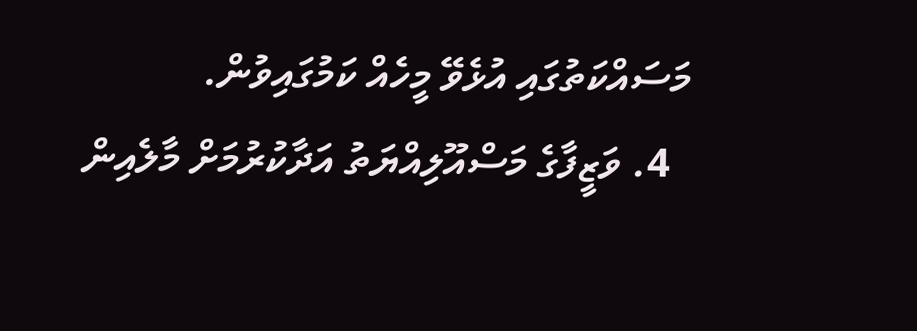މަސައްކަތުގައި އުޅެވޭ މީހެއް ކަމުގައިވުން.
  4. ވަޒީފާގެ މަސްއޫލިއްޔަތު އަދާކުރުމަށް މާލެއިން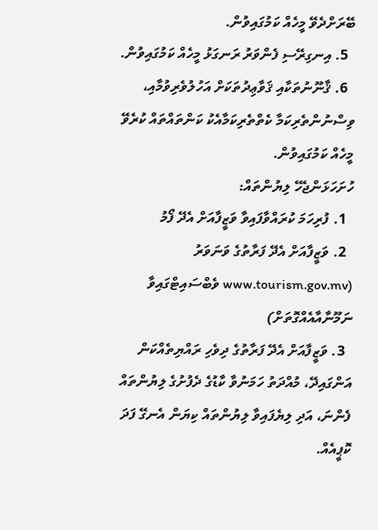ބޭރަށްދެވޭ މީހެއް ކަމުގައިވުން.
  5. އިނގިރޭސި ފެންވަރު ރަނގަޅު މީހެއް ކަމުގައިވުން.
  6. ޤާނޫނުތަކާއި ޤަވާޢިދުތަކަށް އަހުލުވެރިވުމާއި، ވިސްނުންތެރިކަމާ ކެތްތެރިކަމާއެކު ކަންތައްތައް ކުރެވޭ މީހެއް ކަމުގައިވުން.
ހުށަހަޅަންޖެހޭ ލިޔުންތައް:
  1. ފުރިހަމަ ކުރައްވާފައިވާ ވަޒީފާއަށް އެދޭ ފޯމު
  2. ވަޒީފާއަށް އެދޭ ފަރާތުގެ ވަނަވަރު (www.tourism.gov.mv ވެބްސައިޓްގައިވާ ނަމޫނާއާއެއްގޮތަށް)
  3. ވަޒީފާއަށް އެދޭ ފަރާތުގެ ދިވެހި ރައްޔިތެއްކަން އަންގައިދޭ، މުއްދަތު ހަމަނުވާ ކާޑުގެ ދެފުށުގެ ލިޔުންތައް ފެންނަ، އަދި ލިޔެފައިވާ ލިޔުންތައް ކިޔަން އެނގޭ ފަދަ ކޮޕީއެއް.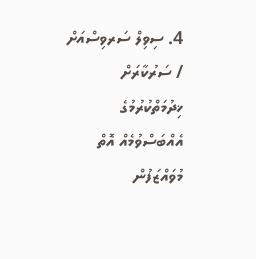4. ސިވިލް ސަރވިސްއަށް / ސަރުކާރަށް ޚިދުމަތްކުރުމުގެ އެއްބަސްވުމެއް އޮތް މުވައްޒަފުން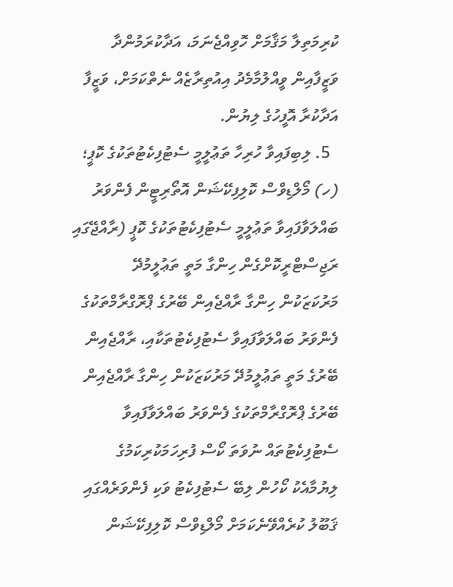ކުރިމަތިލާ މަޤާމަށް ހޮވިއްޖެނަމަ، އަދާކުރަމުންދާ ވަޒީފާއިން ވީއްލުމާމެދު އިއުތިރާޒެއް ނެތްކަމަށް، ވަޒީފާ އަދާކުރާ އޮފީހުގެ ލިޔުން.
  5. ލިބިފައިވާ ހުރިހާ ތަޢުލީމީ ސެޓުފިކެޓުތަކުގެ ކޮޕީ؛
(ހ) މޯލްޑިވްސް ކޮލިފިކޭޝަން އޮތޯރިޓީން ފެންވަރު ބައްލަވާފައިވާ ތަޢުލީމީ ސެޓުފިކެޓުތަކުގެ ކޮޕީ (ރާއްޖޭގައި ރަޖިސްޓްރީކޮށްގެން ހިންގާ މަތީ ތަޢުލީމުދޭ މަރުކަޒަކުން ހިންގާ ރާއްޖެއިން ބޭރުގެ ޕްރޮގްރާމްތަކުގެ ފެންވަރު ބައްލަވާފައިވާ ސެޓުފިކެޓުތަކާއި، ރާއްޖެއިން ބޭރުގެ މަތީ ތަޢުލީމުދޭ މަރުކަޒަކުން ހިންގާ ރާއްޖެއިން ބޭރުގެ ޕްރޮގްރާމްތަކުގެ ފެންވަރު ބައްލަވާފައިވާ ސެޓުފިކެޓުތައް ނުވަތަ ކޯސް ފުރިހަމަކުރިކަމުގެ ލިޔުމާއެކު ކޯހުން ލިބޭ ސެޓުފިކެޓު ވަކި ފެންވަރެއްގައި ޤަބޫލު ކުރެއްވޭނެކަމަށް މޯލްޑިވްސް ކޮލިފިކޭޝަން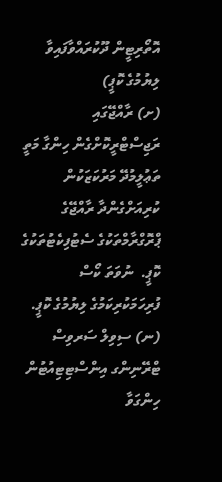އޮތޯރިޓީން ދޫކުރައްވާފައިވާ ލިޔުމުގެ ކޮޕީ)
(ށ) ރާއްޖޭގައި ރަޖިސްޓްރީކޮށްގެން ހިންގާ މަތީ ތަޢުލީމުދޭ މަރުކަޒަކުން ކުރިއަށްގެންދާ ރާއްޖޭގެ ޕްރޮގްރާމްތަކުގެ ސެޓުފިކެޓުތަކުގެ ކޮޕީ.  ނުވަތަ ކޯސް ފުރިހަމަކުރިކަމުގެ ލިޔުމުގެ ކޮޕީ.
(ނ) ސިވިލް ސަރވިސް ޓްރޭނިންގ އިންސްޓިޓިއުޓުން ހިންގަވާ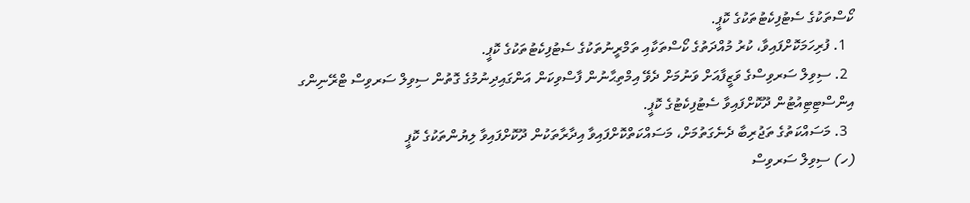ކޯސްތަކުގެ ސެޓުފިކެޓުތަކުގެ ކޮޕީ.
  1. ފުރިހަމަކޮށްފައިވާ، ކުރު މުއްދަތުގެ ކޯސްތަކާއި ތަމްރީނުތަކުގެ ސެޓުފިކެޓުތަކުގެ ކޮޕީ.
  2. ސިވިލް ސަރވިސްގެ ވަޒީފާއަށް ވަނުމަށް ދެވޭ އިމްތިޙާނުން ފާސްވިކަން އަންގައިދިނުމުގެ ގޮތުން ސިވިލް ސަރވިސް ޓްރޭނިންގ އިންސްޓިޓިއުޓުން ދޫކޮށްފައިވާ ސެޓުފިކެޓުގެ ކޮޕީ.
  3. މަސައްކަތުގެ ތަޖުރިބާ ދެނެގަތުމަށް، މަސައްކަތްކޮށްފައިވާ އިދާރާތަކުން ދޫކޮށްފައިވާ ލިޔުންތަކުގެ ކޮޕީ
(ހ) ސިވިލް ސަރވިސް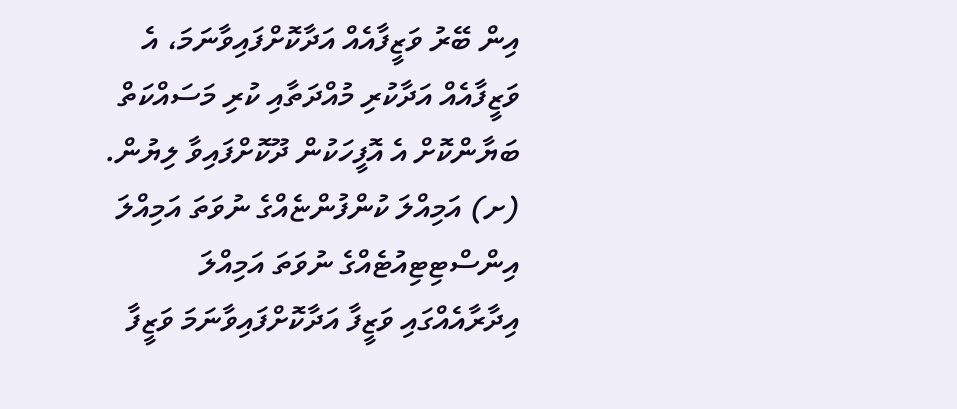އިން ބޭރު ވަޒީފާއެއް އަދާކޮށްފައިވާނަމަ، އެ ވަޒީފާއެއް އަދާކުރި މުއްދަތާއި ކުރި މަސައްކަތް ބަޔާންކޮށް އެ އޮފީހަކުން ދޫކޮށްފައިވާ ލިޔުން.
(ށ) އަމިއްލަ ކުންފުންޏެއްގެ ނުވަތަ އަމިއްލަ އިންސްޓިޓިއުޓެއްގެ ނުވަތަ އަމިއްލަ އިދާރާއެއްގައި ވަޒީފާ އަދާކޮށްފައިވާނަމަ ވަޒީފާ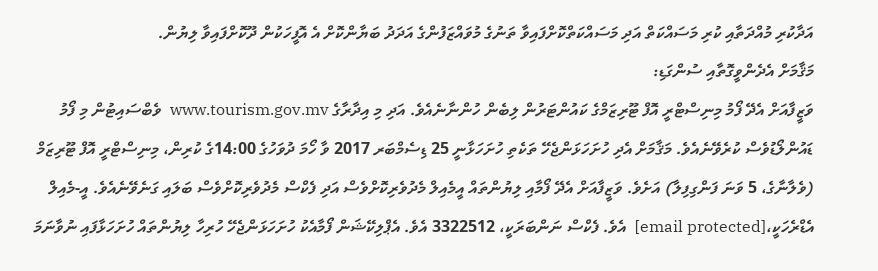އަދާކުރި މުއްދަތާއި ކުރި މަސައްކަތް އަދި މަސައްކަތްކޮށްފައިވާ ތަނުގެ މުވައްޒަފުންގެ އަދަދު ބަޔާންކޮށް އެ އޮފީހަކުން ދޫކޮށްފައިވާ ލިޔުން.
މަޤާމަށް އެދެންވީގޮތާއި ސުންގަޑި:
ވަޒީފާއަށް އެދޭ ފޯމު މިނިސްޓްރީ އޮފް ޓޫރިޒަމްގެ ކައުންޓަރުން ލިބެން ހުންނާނެއެވެ. އަދި މި އިދާރާގެ www.tourism.gov.mv  ވެބްސައިޓުން މި ފޯމު ޑައުންލޯޑުވެސް ކުރެވޭނެއެވެ. މަޤާމަށް އެދި ހުށަހަޅަންޖެހޭ ތަކެތި ހުށަހަޅާނީ 25 ޑިސެމްބަރ 2017 ވާ ހޯމަ ދުވަހުގެ 14:00ގެ ކުރިން، މިނިސްޓްރީ އޮފް ޓޫރިޒަމް (ވެލާނާގެ، 5 ވަނަ ފަންގިފިލާ) އަށެވެ. ވަޒީފާއަށް އެދޭ ފޯމާއި ލިޔުންތައް އީމެއިލް މެދުވެރިކޮށްވެސް އަދި ފެކްސް މެދުވެރިކޮށްވެސް ބަލައި ގަނެވޭނެއެވެ. އީ-މެއިލް އެޑްރެހަކީ،[email protected]  އެވެ. ފެކްސް ނަންބަރަކީ، 3322512 އެވެ. އެޕްލިކޭޝަން ފޯމާއެކު ހުށަހަޅަންޖެހޭ ހުރިހާ ލިޔުންތައް ހުށަހަޅާފައި ނުވާނަމަ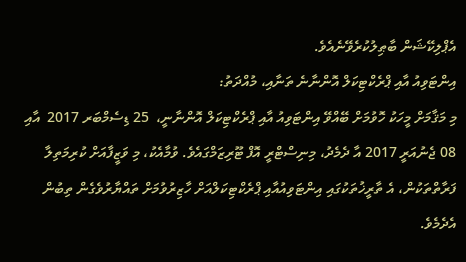އެޕްލިކޭޝަން ބާޠިލުކުރެވޭނެއެވެ.
އިންޓަވިއު އާއި ޕްރެކްޓިކަލް އޮންނާނެ ތަނާއި، މުއްދަތު:
މި މަޤާމަށް މީހަކު ހޮވުމަށް ބޭއްވޭ އިންޓަވިއު އާއި ޕްރެކްޓިކަލް އޮންނާނީ،  25 ޑިސެމްބަރ 2017  އާއި 08 ޖެނުއަރީ 2017 އާ ދެމެދު، މިނިސްޓްރީ އޮފް ޓޫރިޒަމްގައެވެ. ވުމާއެކު، މި ވަޒީފާއަށް ކުރިމަތިލާ ފަރާތްތަކުން، އެ ތާރީޚުތަކުގައި އިންޓަވިއުއާއި ޕްރެކްޓިކަލްއަށް ހާޒިރުވުމަށް ތައްޔާރުވެގެން ތިބުން އެދެމެވެ.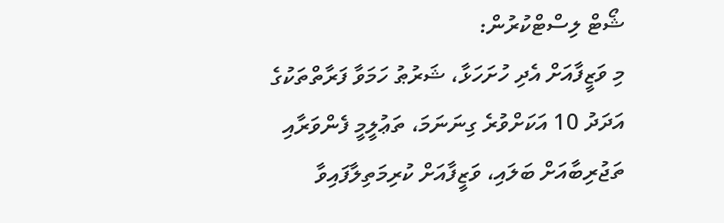ޝޯޓް ލިސްޓްކުރުން:
މި ވަޒީފާއަށް އެދި ހުށަހަޅާ، ޝަރުޠު ހަމަވާ ފަރާތްތަކުގެ އަދަދު 10 އަކަށްވުރެ ގިނަނަމަ، ތަޢުލީމީ ފެންވަރާއި ތަޖުރިބާއަށް ބަލައި، ވަޒީފާއަށް ކުރިމަތިލާފައިވާ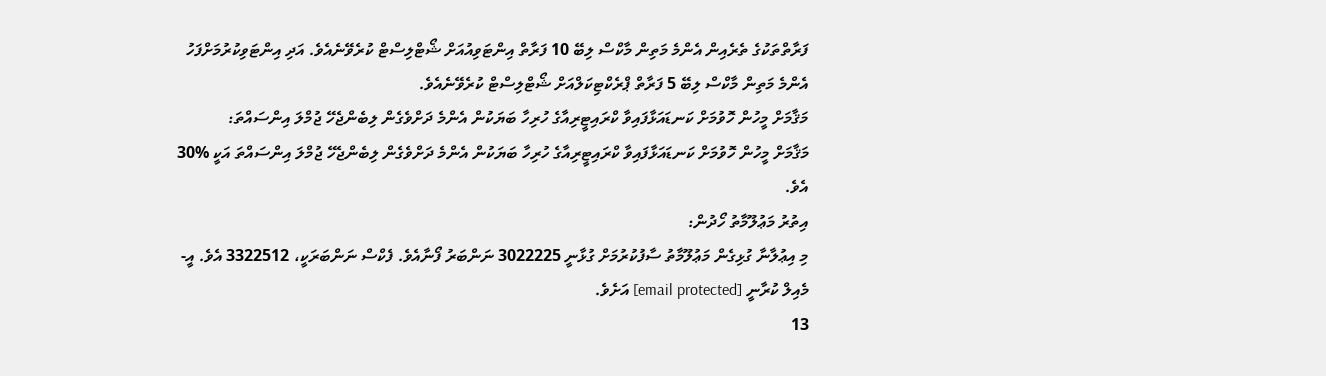ފަރާތްތަކުގެ ތެރެއިން އެންމެ މަތިން މާކްސް ލިބޭ 10 ފަރާތް އިންޓަވިއުއަށް ޝޯޓްލިސްޓް ކުރެވޭނެއެވެ. އަދި އިންޓަވިކުރުމަށްފަހު އެންމެ މަތިން މާކްސް ލިބޭ 5 ފަރާތް ޕްރެކްޓިކަލްއަށް ޝޯޓްލިސްޓް ކުރެވޭނެއެވެ.
މަޤާމަށް މީހުން ހޮވުމަށް ކަނޑައަޅާފައިވާ ކްރައިޓީރިއާގެ ހުރިހާ ބަޔަކުން އެންމެ ދަށްވެގެން ލިބެންޖެހޭ ޖުމްލަ އިންސައްތަ:
މަޤާމަށް މީހުން ހޮވުމަށް ކަނޑައަޅާފައިވާ ކްރައިޓީރިއާގެ ހުރިހާ ބަޔަކުން އެންމެ ދަށްވެގެން ލިބެންޖެހޭ ޖުމްލަ އިންސައްތަ އަކީ %30 އެވެ.
އިތުރު މަޢުލޫމާތު ހޯދުން:
މި އިޢުލާނާ ގުޅިގެން މަޢުލޫމާތު ސާފުކުރުމަށް ގުޅާނީ 3022225 ނަންބަރު ފޯނާއެވެ. ފެކްސް ނަންބަރަކީ، 3322512 އެވެ. އީ-މެއިލް ކުރާނީ [email protected] އަށެވެ.
13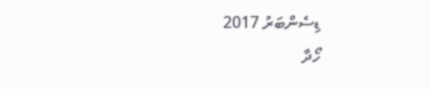ޑިސެންބަރު 2017
ހޯދާ